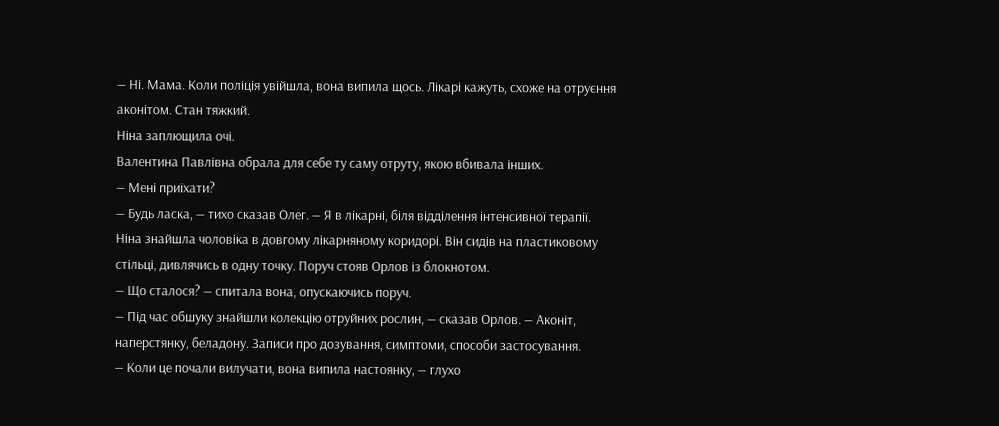— Ні. Мама. Коли поліція увійшла, вона випила щось. Лікарі кажуть, схоже на отруєння аконітом. Стан тяжкий.
Ніна заплющила очі.
Валентина Павлівна обрала для себе ту саму отруту, якою вбивала інших.
— Мені приїхати?
— Будь ласка, — тихо сказав Олег. — Я в лікарні, біля відділення інтенсивної терапії.
Ніна знайшла чоловіка в довгому лікарняному коридорі. Він сидів на пластиковому стільці, дивлячись в одну точку. Поруч стояв Орлов із блокнотом.
— Що сталося? — спитала вона, опускаючись поруч.
— Під час обшуку знайшли колекцію отруйних рослин, — сказав Орлов. — Аконіт, наперстянку, беладону. Записи про дозування, симптоми, способи застосування.
— Коли це почали вилучати, вона випила настоянку, — глухо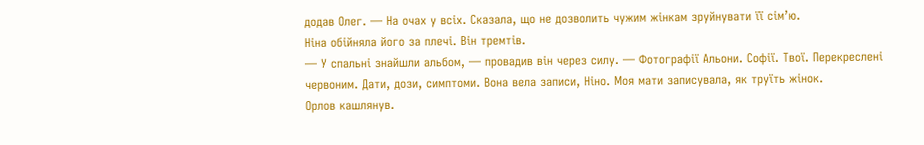додав Олег. — На очах у всіх. Сказала, що не дозволить чужим жінкам зруйнувати її сім’ю.
Ніна обійняла його за плечі. Він тремтів.
— У спальні знайшли альбом, — провадив він через силу. — Фотографії Альони. Софії. Твої. Перекреслені червоним. Дати, дози, симптоми. Вона вела записи, Ніно. Моя мати записувала, як труїть жінок.
Орлов кашлянув.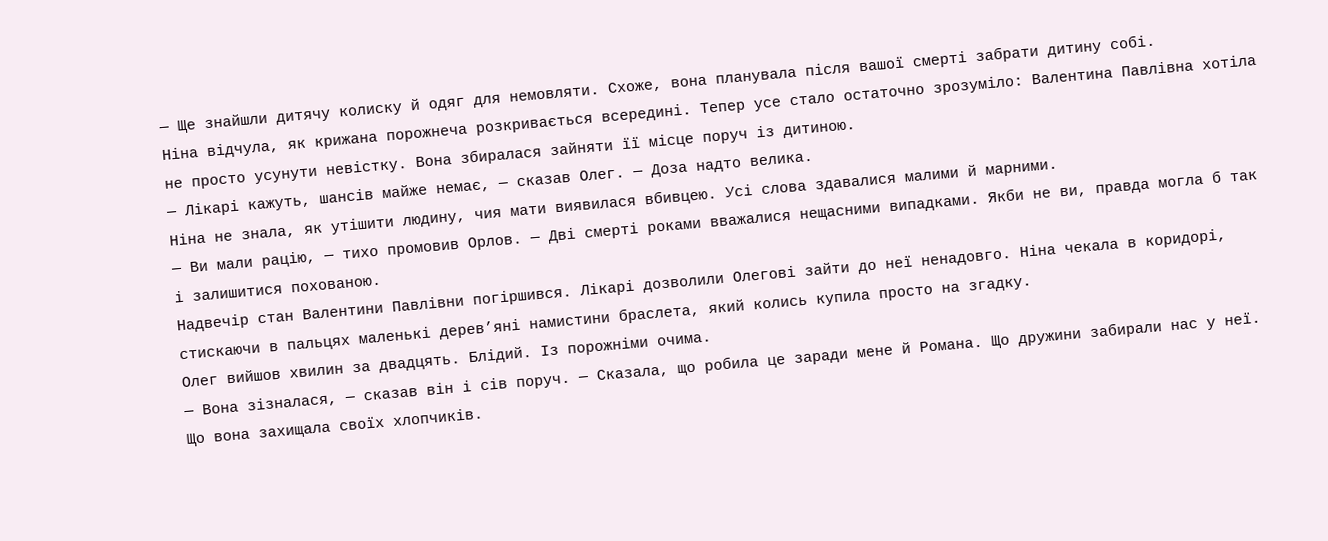— Ще знайшли дитячу колиску й одяг для немовляти. Схоже, вона планувала після вашої смерті забрати дитину собі.
Ніна відчула, як крижана порожнеча розкривається всередині. Тепер усе стало остаточно зрозуміло: Валентина Павлівна хотіла не просто усунути невістку. Вона збиралася зайняти її місце поруч із дитиною.
— Лікарі кажуть, шансів майже немає, — сказав Олег. — Доза надто велика.
Ніна не знала, як утішити людину, чия мати виявилася вбивцею. Усі слова здавалися малими й марними.
— Ви мали рацію, — тихо промовив Орлов. — Дві смерті роками вважалися нещасними випадками. Якби не ви, правда могла б так і залишитися похованою.
Надвечір стан Валентини Павлівни погіршився. Лікарі дозволили Олегові зайти до неї ненадовго. Ніна чекала в коридорі, стискаючи в пальцях маленькі дерев’яні намистини браслета, який колись купила просто на згадку.
Олег вийшов хвилин за двадцять. Блідий. Із порожніми очима.
— Вона зізналася, — сказав він і сів поруч. — Сказала, що робила це заради мене й Романа. Що дружини забирали нас у неї. Що вона захищала своїх хлопчиків.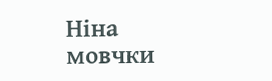Ніна мовчки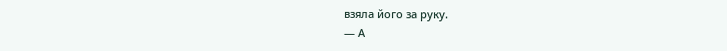взяла його за руку.
— А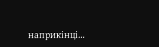наприкінці…